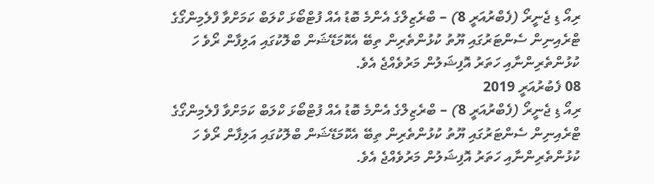ރިއޯ ޑި ޖެނީރޯ (ފެބްރުއަރީ 8) – ބްރެޒިލްގެ އެންމެ ބޮޑު އެއް ފުޓްބޯޅަ ކްލަބް ކަމަށްވާ ފްލެމިންގޯގެ ޓްރެއިނިން ސެންޓަރުގައި ޔޫތު ކުޅުންތެރިން ތިބޭ އެކޮމަޑޭޝަން ބްލޮކުގައި އަލިފާން ރޯވެ ހަ ކުޅުންތެރިންނާއި ހަތަރު އޮފިޝަލުން މަރުވެއްޖެ އެވެ.
08 ފެބުރުއަރީ 2019
ރިއޯ ޑި ޖެނީރޯ (ފެބްރުއަރީ 8) – ބްރެޒިލްގެ އެންމެ ބޮޑު އެއް ފުޓްބޯޅަ ކްލަބް ކަމަށްވާ ފްލެމިންގޯގެ ޓްރެއިނިން ސެންޓަރުގައި ޔޫތު ކުޅުންތެރިން ތިބޭ އެކޮމަޑޭޝަން ބްލޮކުގައި އަލިފާން ރޯވެ ހަ ކުޅުންތެރިންނާއި ހަތަރު އޮފިޝަލުން މަރުވެއްޖެ އެވެ.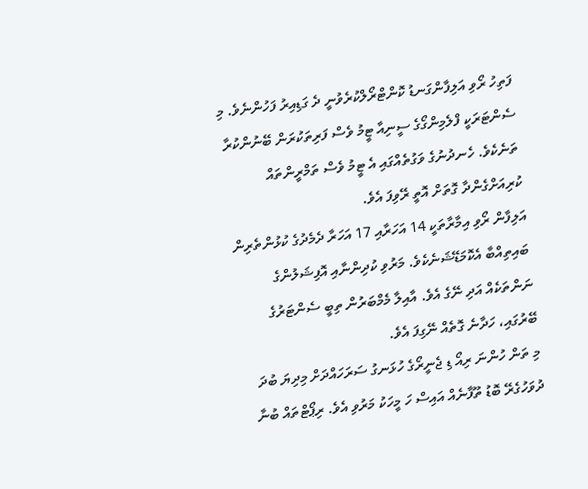ފަތިހު ރޯވި އަލިފާންގަނޑު ކޮންޓްރޯލްކުރެވުނީ ދެ ގަޑިއިރު ފަހުންނެވެ. މި ސެންޓަރަކީ ފްލެމިންގޯގެ ސީނިއާ ޓީމު ވެސް ފަރިތަކުރަން ބޭނުންކުރާ ތަނެކެވެ. ހެނދުނުގެ ވަގުތެއްގައި އެ ޓީމު ވެސް ތަމްރީންތައް ކުރިއަށްގެންދާ ގޮތަށް އޮތީ ރޭވިފަ އެވެ.
އަލިފާން ރޯވި އިމާރާތަކީ 14 އަހަރާއި 17 އަހަރާ ދެމެދުގެ ކުޅުންތެރިން ބައިތިއްބާ އެކޮމަޑޭޝަނެކެވެ. މަރުވި ކުދިންނާއި އޮފިޝަލުންގެ ނަންތަކެއް އަދި ނޭގެ އެވެ. އާއިލާ މެމްބަރުން ތިބީ ސެންޓަރުގެ ބޭރުގައި، ހަދާނެ ގޮތެއް ނޭގިފަ އެވެ.
މި ތަން ހުންނަ ރިއޯ ޑި ޖެނީރޯގެ ހުޅަނގު ސަރަހައްދަށް މިދިޔަ ބުދަ ދުވަހުގެރޭ ބޮޑު ތޫފާނެއް އައިސް ހަ މީހަކު މަރުވި އެވެ. ރިޕޯޓްތައް ބުނާ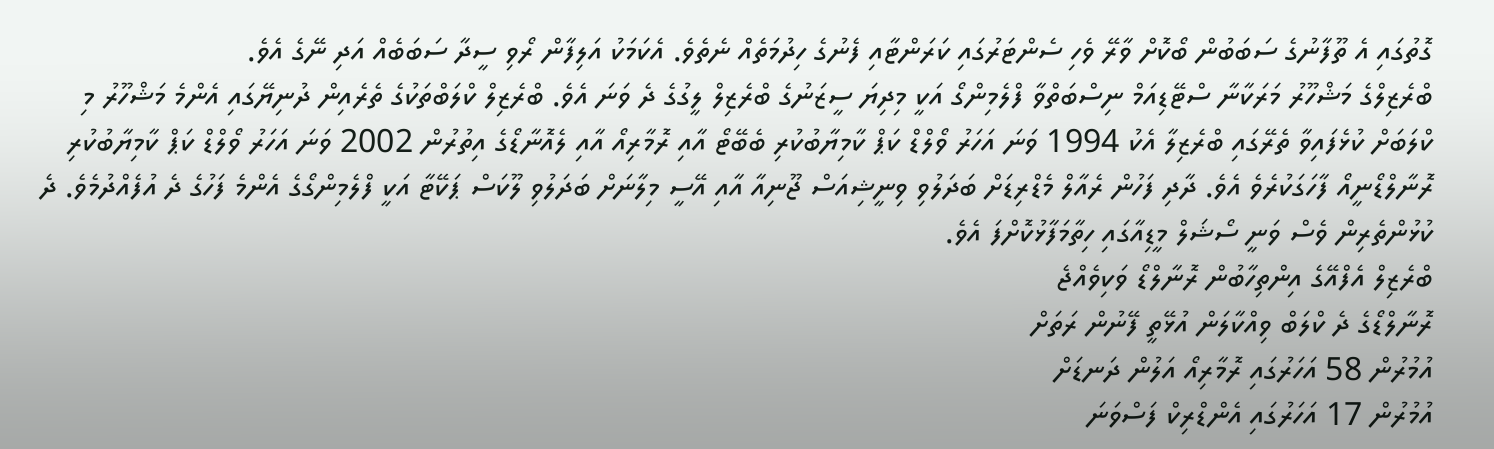ގޮތުގައި އެ ތޫފާނުގެ ސަބަބުން ބޯކޮށް ވާރޭ ވެހި ސެންޓަރުގައި ކަރަންޓާއި ފެނުގެ ހިދުމަތެއް ނެތެވެ. އެކަމަކު އަލިފާން ރޯވި ސީދާ ސަބަބެއް އަދި ނޭގެ އެވެ.
ބްރެޒިލްގެ މަޝްހޫރު މަރަކާނާ ސްޓޭޑިއަމް ނިސްބަތްވާ ފްލެމިންގޯ އަކީ މިދިޔަ ސީޒަނުގެ ބްރެޒިލް ލީގުގެ ދެ ވަނަ އެވެ. ބްރެޒިލް ކްލަބްތަކުގެ ތެރެއިން ދުނިޔޭގައި އެންމެ މަޝްހޫރު މި ކްލަބަށް ކުޅެފައިވާ ތެރޭގައި ބްރެޒިލާ އެކު 1994 ވަނަ އަހަރު ވޯލްޑް ކަޕް ކާމިޔާބުކުރި ބެބޭޓޯ އާއި ރޮމާރިއޯ އާއި ލެއޮނާޑޯގެ އިތުރުން 2002 ވަނަ އަހަރު ވޯލްޑް ކަޕް ކާމިޔާބުކުރި ރޮނާލްޑޯނީއޯ ފާހަގަކުރެވެ އެވެ. ދާދި ފަހުން ރެއާލް މެޑްރިޑަށް ބަދަލުވި ވިނީޝިއަސް ޖޫނިއާ އާއި އޭސީ މިލާނަށް ބަދަލުވި ލޫކަސް ޕަކޭޓާ އަކީ ފްލެމިންގޯގެ އެންމެ ފަހުގެ ދެ އުފެއްދުމެވެ. ދެ ކުޅުންތެރިން ވެސް ވަނީ ސޯޝަލް މީޑިއާގައި ހިތާމަފާޅުކޮށްފަ އެވެ.
ބްރެޒިލް އެފްއޭގެ އިންތިހާބުން ރޮނާލްޑޯ ވަކިވެއްޖެ
ރޮނާލްޑޯގެ ދެ ކްލަބް ވިއްކާލަން އުޅޭތީ ފޭނުން ރަތަށް
އުމުރުން 58 އަހަރުގައި ރޮމާރިއޯ އަލުން ދަނޑަށް
އުމުރުން 17 އަހަރުގައި އެންޑްރިކް ފަސްވަނަ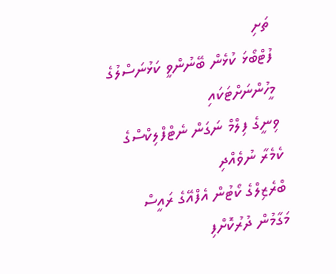ތަށި
ފުޓްބޯޅަ ކުޅެން ބޭނުންވީ ކަޅުނަސްލުގެ މީހުންނަށްޓަކައި
ވިނީގެ ފިލްމް ނަގަން ނެޓްފްލިކްސްގެ ކެމެރާ ނުވެއްދި
ބްރެޒިލްގެ ކޯޓުން އެފްއޭގެ ރައީސް މަގާމުން ދުރުކޮށްފި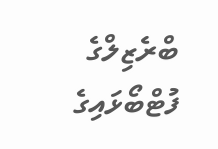ބްރެޒިލްގެ ފުޓްބޯޅައިގެ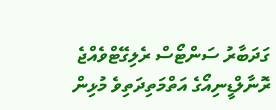ގަދަބާރު ސަންޓޯސް ރެލިގޭޓްވެއްޖެ
ރޮނާލްޑީނިއޯގެ އަތްމަތިދަތިވެ މުޅިން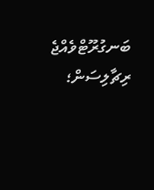ބަނގުރޫޓްވެއްޖެ
ރިޗާލިސަން؛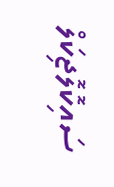ސައިކޮލޮޖިކަލް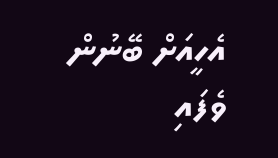އެހީއަށް ބޭނުން ވެފައި